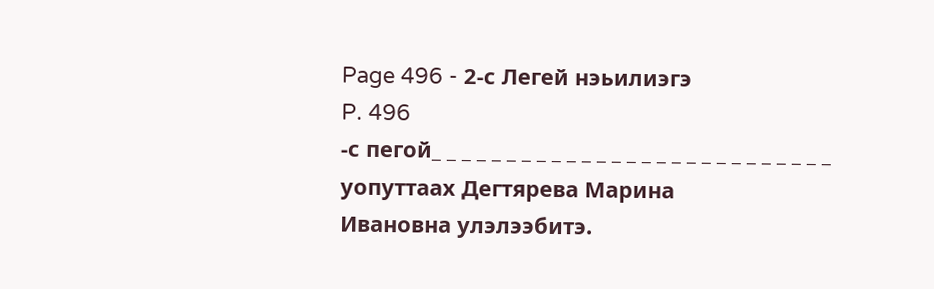Page 496 - 2-с Легей нэьилиэгэ
P. 496
-с пегой_ _ _ _ _ _ _ _ _ _ _ _ _ _ _ _ _ _ _ _ _ _ _ _ _ _ _
уопуттаах Дегтярева Марина
Ивановна улэлээбитэ.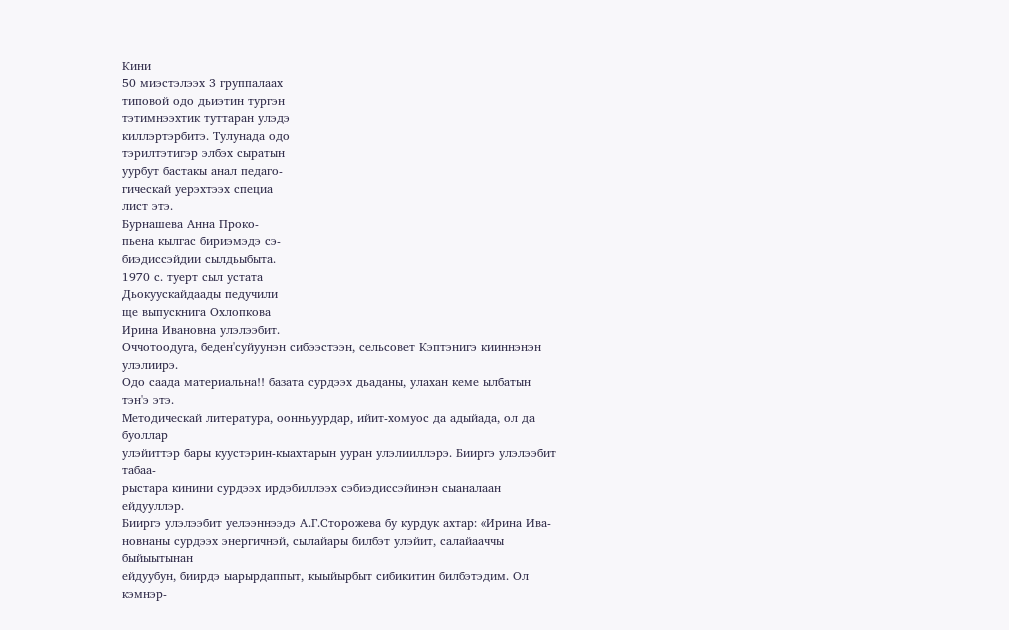Кини
50 миэстэлээх 3 группалаах
типовой одо дьиэтин тургэн
тэтимнээхтик туттаран улэдэ
киллэртэрбитэ. Тулунада одо
тэрилтэтигэр элбэх сыратын
уурбут бастакы анал педаго-
гическай уерэхтээх специа
лист этэ.
Бурнашева Анна Проко-
пьена кылгас бириэмэдэ сэ-
биэдиссэйдии сылдьыбыта.
1970 с. туерт сыл устата
Дьокуускайдаады педучили
ще выпускнига Охлопкова
Ирина Ивановна улэлээбит.
Оччотоодуга, беден'суйуунэн сибээстээн, сельсовет Кэптэнигэ кииннэнэн улэлиирэ.
Одо саада материальна!! базата сурдээх дьаданы, улахан кеме ылбатын тэн'э этэ.
Методическай литература, оонньуурдар, ийит-хомуос да адыйада, ол да буоллар
улэйиттэр бары куустэрин-кыахтарын ууран улэлииллэрэ. Бииргэ улэлээбит табаа-
рыстара кинини сурдээх ирдэбиллээх сэбиэдиссэйинэн сыаналаан ейдууллэр.
Бииргэ улэлээбит уелээннээдэ А.Г.Сторожева бу курдук ахтар: «Ирина Ива-
новнаны сурдээх энергичнэй, сылайары билбэт улэйит, салайааччы быйыытынан
ейдуубун, биирдэ ыарырдаппыт, кыыйырбыт сибикитин билбэтэдим. Ол кэмнэр-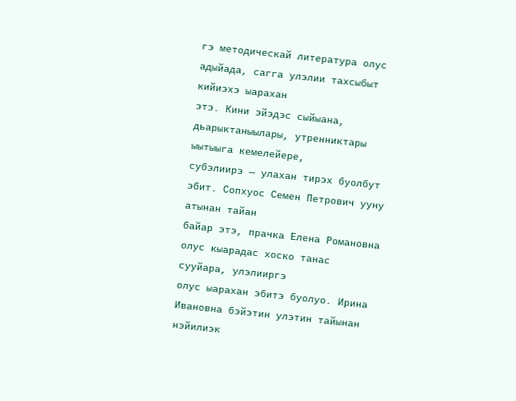гэ методическай литература олус адыйада, сагга улэлии тахсыбыт кийиэхэ ыарахан
этэ. Кини эйэдэс сыйыана, дьарыктаныылары, утренниктары ыытыыга кемелейере,
субэлиирэ — улахан тирэх буолбут эбит. Сопхуос Семен Петрович ууну атынан тайан
байар этэ, прачка Елена Романовна олус кыарадас хоско танас сууйара, улэлииргэ
олус ыарахан эбитэ буолуо. Ирина Ивановна бэйэтин улэтин тайынан нэйилиэк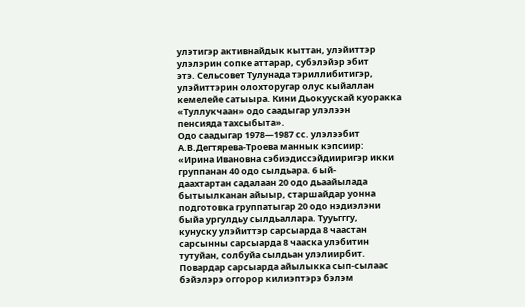улэтигэр активнайдык кыттан, улэйиттэр улэлэрин сопке аттарар, субэлэйэр эбит
этэ. Сельсовет Тулунада тэриллибитигэр, улэйиттэрин олохторугар олус кыйаллан
кемелейе сатыыра. Кини Дьокуускай куоракка «Туллукчаан» одо саадыгар улэлээн
пенсияда тахсыбыта».
Одо саадыгар 1978—1987 сс. улэлээбит А.В.Дегтярева-Троева маннык кэпсиир:
«Ирина Ивановна сэбиэдиссэйдииригэр икки группанан 40 одо сылдьара. 6 ый-
даахтартан садалаан 20 одо дьаайылада бытыылканан айыыр, старшайдар уонна
подготовка группатыгар 20 одо нэдиэлэни быйа ургулдьу сылдьаллара. Тууьгггу,
кунуску улэйиттэр сарсыарда 8 чаастан сарсынны сарсыарда 8 чааска улэбитин
тутуйан, солбуйа сылдьан улэлиирбит. Повардар сарсыарда айылыкка сып-сылаас
бэйэлэрэ оггорор килиэптэрэ бэлэм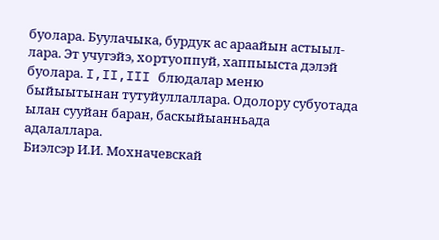буолара. Буулачыка, бурдук ас араайын астыыл-
лара. Эт учугэйэ, хортуоппуй, хаппыыста дэлэй буолара. I,II,III блюдалар меню
быйыытынан тутуйуллаллара. Одолору субуотада ылан сууйан баран, баскыйыанньада
адалаллара.
Биэлсэр И.И. Мохначевскай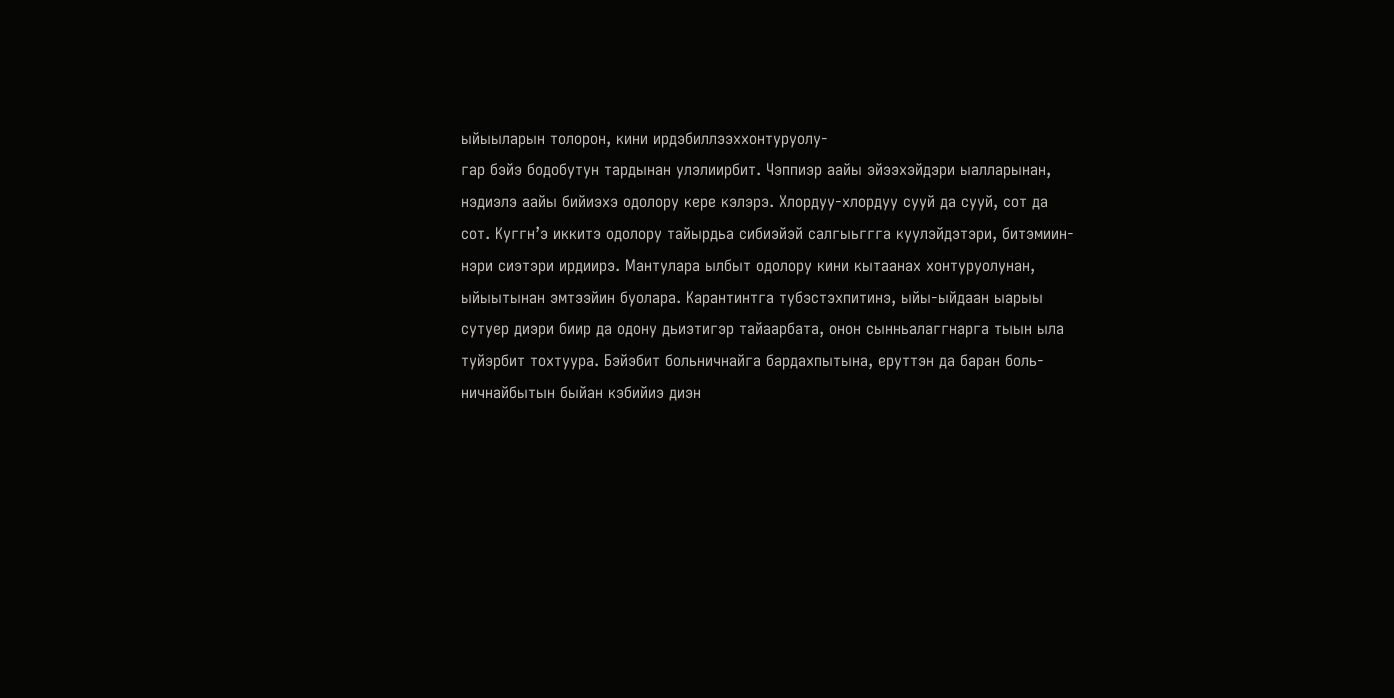ыйыыларын толорон, кини ирдэбиллээххонтуруолу-
гар бэйэ бодобутун тардынан улэлиирбит. Чэппиэр аайы эйээхэйдэри ыалларынан,
нэдиэлэ аайы бийиэхэ одолору кере кэлэрэ. Хлордуу-хлордуу сууй да сууй, сот да
сот. Куггн’э иккитэ одолору тайырдьа сибиэйэй салгыьггга куулэйдэтэри, битэмиин-
нэри сиэтэри ирдиирэ. Мантулара ылбыт одолору кини кытаанах хонтуруолунан,
ыйыытынан эмтээйин буолара. Карантинтга тубэстэхпитинэ, ыйы-ыйдаан ыарыы
сутуер диэри биир да одону дьиэтигэр тайаарбата, онон сынньалаггнарга тыын ыла
туйэрбит тохтуура. Бэйэбит больничнайга бардахпытына, еруттэн да баран боль-
ничнайбытын быйан кэбийиэ диэн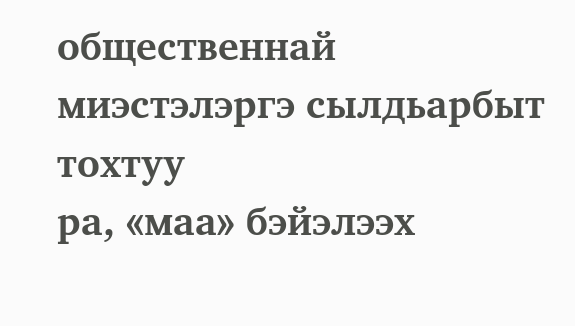общественнай миэстэлэргэ сылдьарбыт тохтуу
ра, «маа» бэйэлээх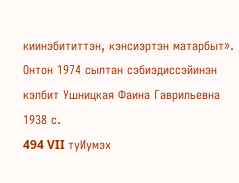киинэбититтэн, кэнсиэртэн матарбыт».
Онтон 1974 сылтан сэбиэдиссэйинэн кэлбит Ушницкая Фаина Гаврильевна 1938 с.
494 VII туИумэх